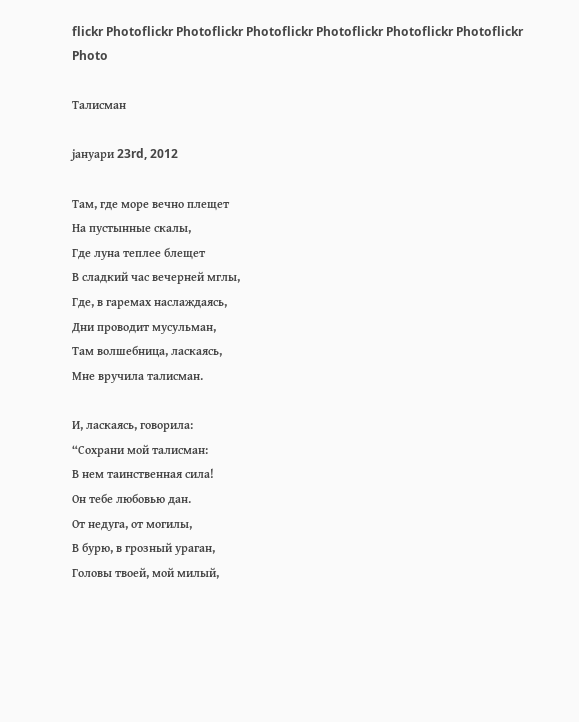flickr Photoflickr Photoflickr Photoflickr Photoflickr Photoflickr Photoflickr Photo

Талисман

јануари 23rd, 2012

Там, где море вечно плещет
На пустынные скалы,
Где луна теплее блещет
В сладкий час вечерней мглы,
Где, в гаремах наслаждаясь,
Дни проводит мусульман,
Там волшебница, ласкаясь,
Мне вручила талисман.

И, ласкаясь, говорила:
“Сохрани мой талисман:
В нем таинственная сила!
Он тебе любовью дан.
От недуга, от могилы,
В бурю, в грозный ураган,
Головы твоей, мой милый,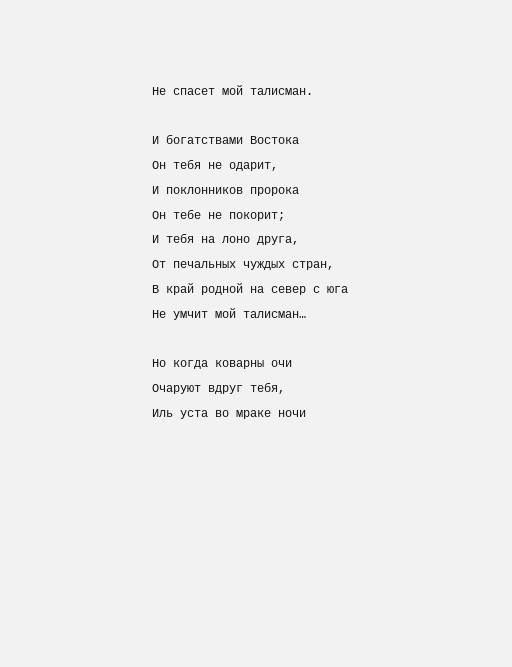Не спасет мой талисман.

И богатствами Востока
Он тебя не одарит,
И поклонников пророка
Он тебе не покорит;
И тебя на лоно друга,
От печальных чуждых стран,
В край родной на север с юга
Не умчит мой талисман…

Но когда коварны очи
Очаруют вдруг тебя,
Иль уста во мраке ночи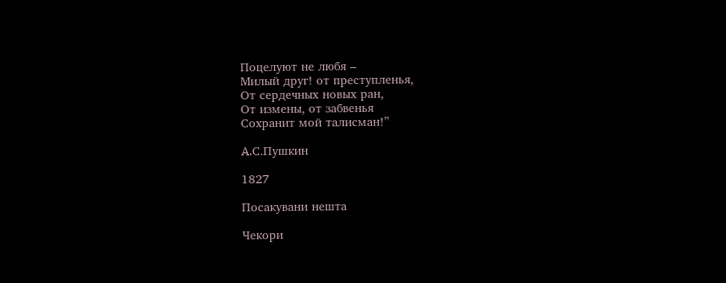Поцелуют не любя –
Милый друг! от преступленья,
От сердечных новых ран,
От измены, от забвенья
Сохранит мой талисман!”

A.С.Пушкин

1827

Посакувани нешта

Чекори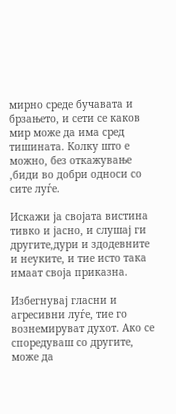мирно среде бучавата и брзањето, и сети се каков мир може да има сред тишината. Колку што е можно, без откажување ,биди во добри односи со сите луѓе.

Искажи ја својата вистина тивко и јасно, и слушај ги другите,дури и здодевните и неуките, и тие исто така имаат своја приказна.

Избегнувај гласни и агресивни луѓе, тие го вознемируват духот. Ако се споредуваш со другите, може да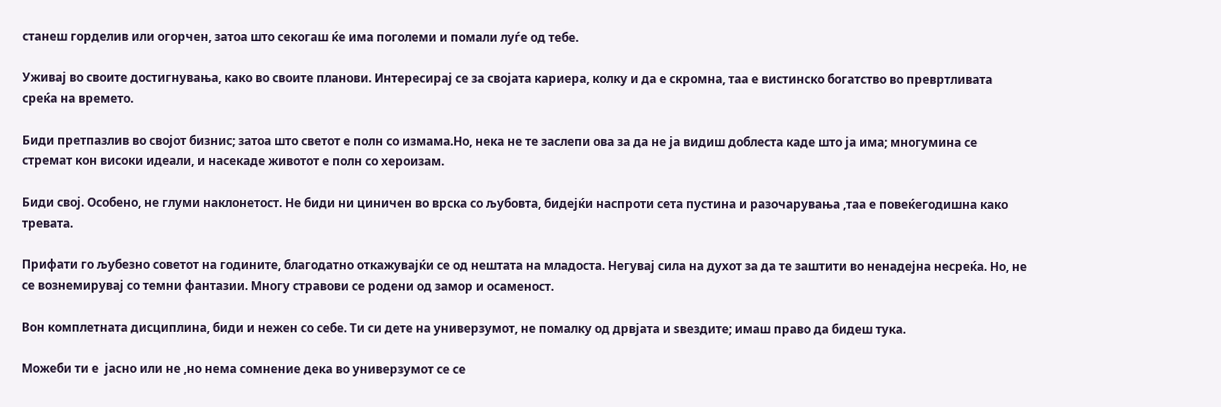станеш горделив или огорчен, затоа што секогаш ќе има поголеми и помали луѓе од тебе.

Уживај во своите достигнувања, како во своите планови. Интересирај се за својата кариера, колку и да е скромна, таа е вистинско богатство во превртливата среќа на времето.

Биди претпазлив во својот бизнис; затоа што светот е полн со измама.Но, нека не те заслепи ова за да не ја видиш доблеста каде што ја има; многумина се стремат кон високи идеали, и насекаде животот е полн со хероизам.

Биди свој. Особено, не глуми наклонетост. Не биди ни циничен во врска со љубовта, бидејќи наспроти сета пустина и разочарувања ,таа е повеќегодишна како тревата.

Прифати го љубезно советот на годините, благодатно откажувајќи се од нештата на младоста. Негувај сила на духот за да те заштити во ненадејна несреќа. Но, не се вознемирувај со темни фантазии. Многу стравови се родени од замор и осаменост.

Вон комплетната дисциплина, биди и нежен со себе. Ти си дете на универзумот, не помалку од дрвјата и ѕвездите; имаш право да бидеш тука.

Можеби ти е  јасно или не ,но нема сомнение дека во универзумот се се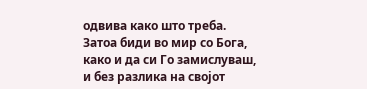одвива како што треба. Затоа биди во мир со Бога, како и да си Го замислуваш, и без разлика на својот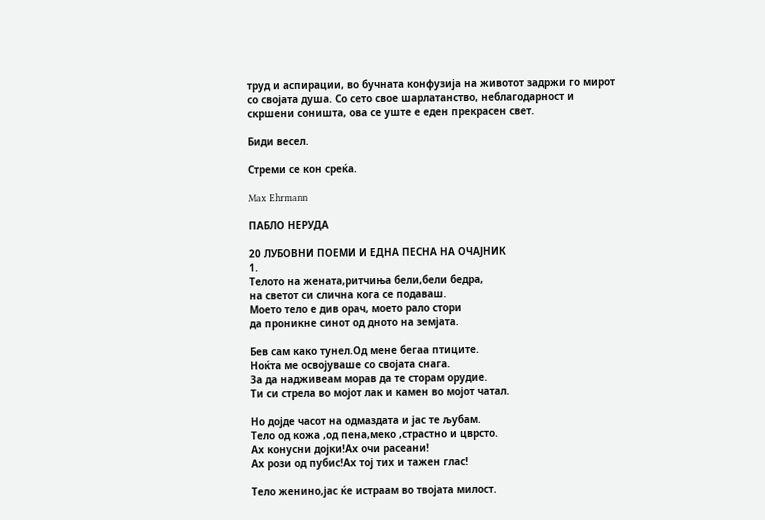труд и аспирации, во бучната конфузија на животот задржи го мирот со својата душа. Со сето свое шарлатанство, неблагодарност и скршени соништа, ова се уште е еден прекрасен свет.

Биди весел.

Стреми се кон среќа.

Max Ehrmann

ПАБЛО НЕРУДА

20 ЛУБОВНИ ПОЕМИ И ЕДНА ПЕСНА НА ОЧАЈНИК
1.
Телото на жената,ритчиња бели,бели бедра,
на светот си слична кога се подаваш.
Моето тело е див орач, моето рало стори
да проникне синот од дното на земјата.

Бев сам како тунел.Од мене бегаа птиците.
Ноќта ме освојуваше со својата снага.
За да надживеам морав да те сторам орудие.
Ти си стрела во мојот лак и камен во мојот чатал.

Но дојде часот на одмаздата и јас те љубам.
Тело од кожа ,од пена,меко ,страстно и цврсто.
Ах конусни дојки!Ах очи расеани!
Ах рози од пубис!Ах тој тих и тажен глас!

Тело женино,јас ќе истраам во твојата милост.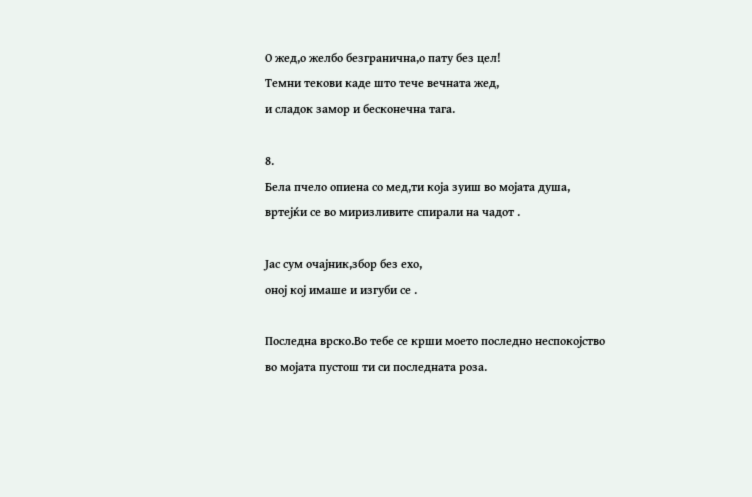О жед,о желбо безгранична,о пату без цел!
Темни текови каде што тече вечната жед,
и сладок замор и бесконечна тага.

8.
Бела пчело опиена со мед,ти која зуиш во мојата душа,
вртејќи се во миризливите спирали на чадот .

Јас сум очајник,збор без ехо,
оној кој имаше и изгуби се .

Последна врско.Во тебе се крши моето последно неспокојство
во мојата пустош ти си последната роза.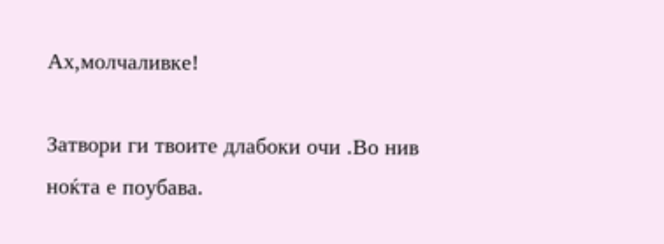Ах,молчаливке!

Затвори ги твоите длабоки очи .Во нив ноќта е поубава.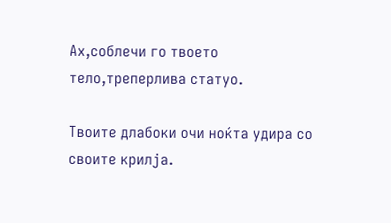Ах,соблечи го твоето тело,треперлива статуо.

Твоите длабоки очи ноќта удира со своите крилја.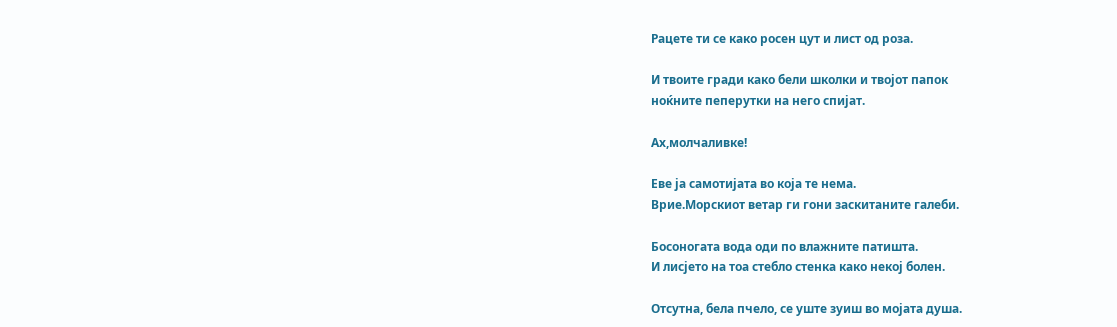Рацете ти се како росен цут и лист од роза.

И твоите гради како бели школки и твојот папок
ноќните пеперутки на него спијат.

Ах,молчаливке!

Еве ја самотијата во која те нема.
Врие.Морскиот ветар ги гони заскитаните галеби.

Босоногата вода оди по влажните патишта.
И лисјето на тоа стебло стенка како некој болен.

Отсутна, бела пчело, се уште зуиш во мојата душа.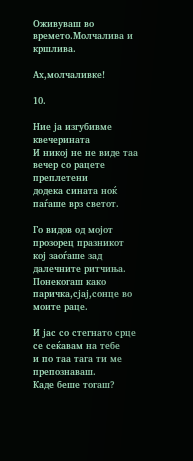Оживуваш во времето.Молчалива и кршлива.

Ах,молчаливке!

10.

Ние ја изгубивме квечерината
И никој не не виде таа вечер со рацете преплетени
додека сината ноќ паѓаше врз светот.

Го видов од мојот прозорец празникот
кој заоѓаше зад далечните ритчиња.
Понекогаш како паричка,сјај,сонце во моите раце.

И јас со стегнато срце се сеќавам на тебе
и по таа тага ти ме препознаваш.
Каде беше тогаш?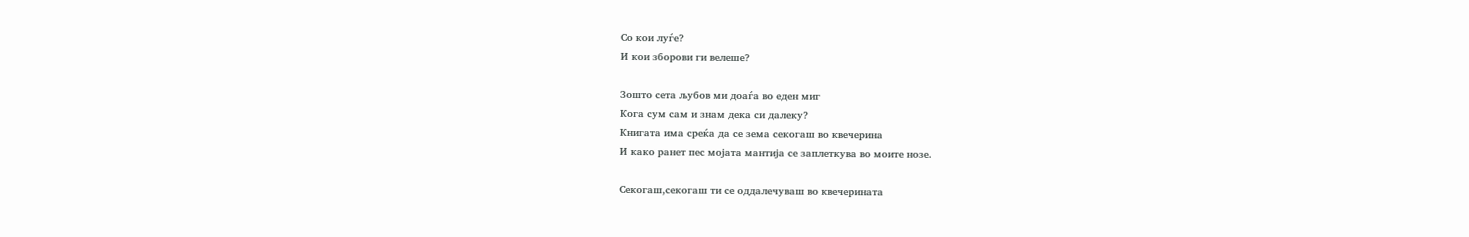Со кои луѓе?
И кои зборови ги велеше?

Зошто сета љубов ми доаѓа во еден миг
Кога сум сам и знам дека си далеку?
Книгата има среќа да се зема секогаш во квечерина
И како ранет пес мојата мантија се заплеткува во моите нозе.

Секогаш,секогаш ти се оддалечуваш во квечерината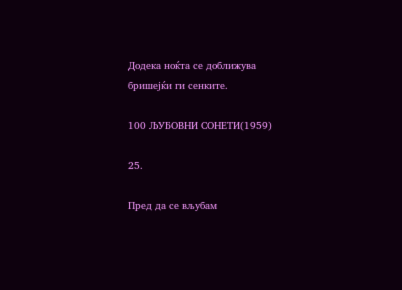Додека ноќта се доближува бришејќи ги сенките.

100 ЉУБОВНИ СОНЕТИ(1959)

25.

Пред да се вљубам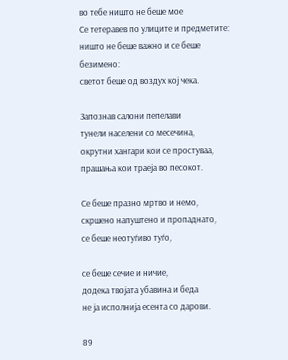во тебе ништо не беше мое
Се тетеравев по улиците и предметите:
ништо не беше важно и се беше безимено:
светот беше од воздух кој чека.

Запознав салони пепелави
тунели населени со месечина,
окрутни хангари кои се простуваа,
прашања кои траеја во песокот.

Се беше празно мртво и немо,
скршено напуштено и пропаднато,
се беше неотуѓиво туѓо,

се беше сечие и ничие,
додека твојата убавина и беда
не ја исполнија есента со дарови.

89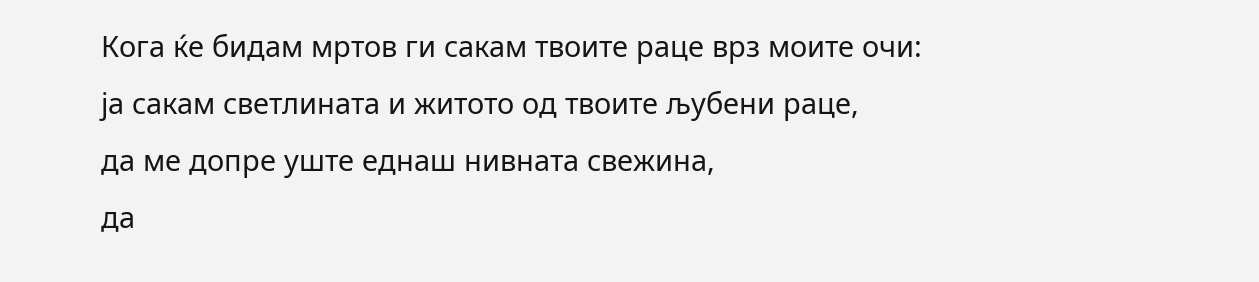Кога ќе бидам мртов ги сакам твоите раце врз моите очи:
ја сакам светлината и житото од твоите љубени раце,
да ме допре уште еднаш нивната свежина,
да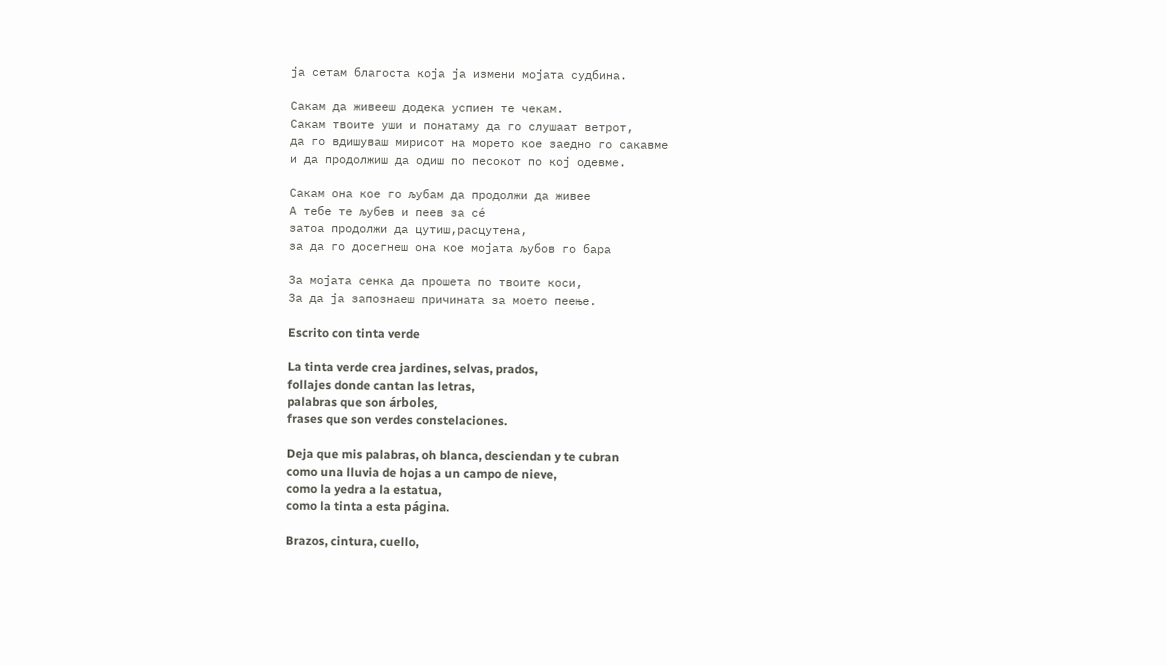ја сетам благоста која ја измени мојата судбина.

Сакам да живееш додека успиен те чекам.
Сакам твоите уши и понатаму да го слушаат ветрот,
да го вдишуваш мирисот на морето кое заедно го сакавме
и да продолжиш да одиш по песокот по кој одевме.

Сакам она кое го љубам да продолжи да живее
А тебе те љубев и пеев за сé
затоа продолжи да цутиш,расцутена,
за да го досегнеш она кое мојата љубов го бара

За мојата сенка да прошета по твоите коси,
За да ја запознаеш причината за моето пеење.

Escrito con tinta verde

La tinta verde crea jardines, selvas, prados,
follajes donde cantan las letras,
palabras que son árboles,
frases que son verdes constelaciones.

Deja que mis palabras, oh blanca, desciendan y te cubran
como una lluvia de hojas a un campo de nieve,
como la yedra a la estatua,
como la tinta a esta página.

Brazos, cintura, cuello,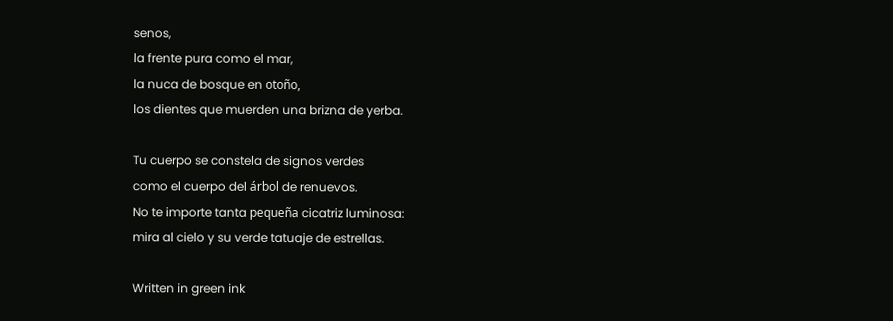senos,
la frente pura como el mar,
la nuca de bosque en otoño,
los dientes que muerden una brizna de yerba.

Tu cuerpo se constela de signos verdes
como el cuerpo del árbol de renuevos.
No te importe tanta pequeña cicatriz luminosa:
mira al cielo y su verde tatuaje de estrellas.

Written in green ink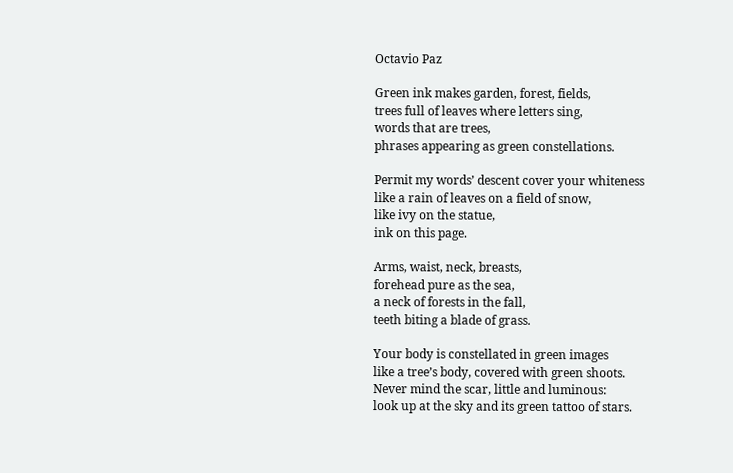Octavio Paz

Green ink makes garden, forest, fields,
trees full of leaves where letters sing,
words that are trees,
phrases appearing as green constellations.

Permit my words’ descent cover your whiteness
like a rain of leaves on a field of snow,
like ivy on the statue,
ink on this page.

Arms, waist, neck, breasts,
forehead pure as the sea,
a neck of forests in the fall,
teeth biting a blade of grass.

Your body is constellated in green images
like a tree’s body, covered with green shoots.
Never mind the scar, little and luminous:
look up at the sky and its green tattoo of stars.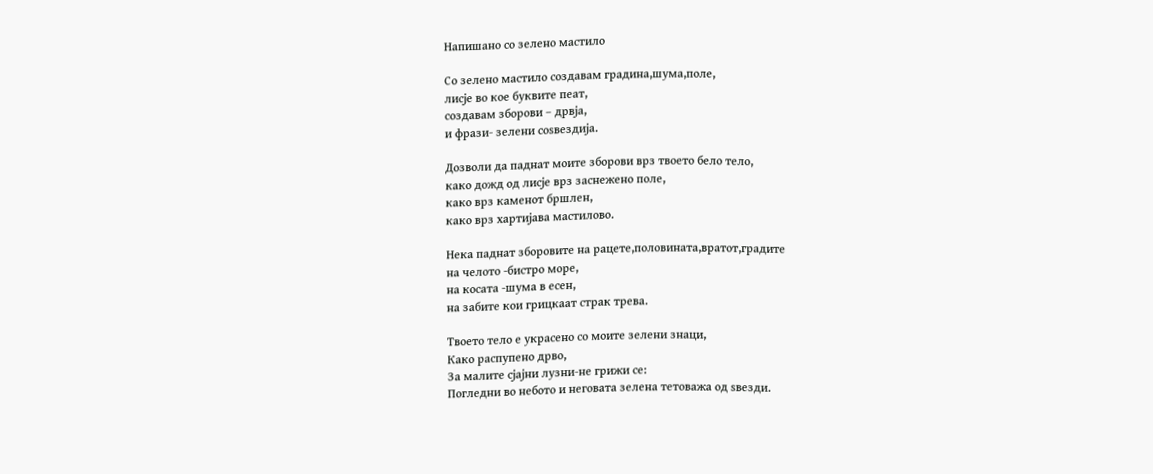Напишано со зелено мастило

Со зелено мастило создавам градина,шума,поле,
лисје во кое буквите пеат,
создавам зборови – дрвја,
и фрази- зелени соѕвездија.

Дозволи да паднат моите зборови врз твоето бело тело,
како дожд од лисје врз заснежено поле,
како врз каменот бршлен,
како врз хартијава мастилово.

Нека паднат зборовите на рацете,половината,вратот,градите
на челото -бистро море,
на косата -шума в есен,
на забите кои грицкаат страк трева.

Твоето тело е украсено со моите зелени знаци,
Како распупено дрво,
За малите сјајни лузни-не грижи се:
Погледни во небото и неговата зелена тетоважа од ѕвезди.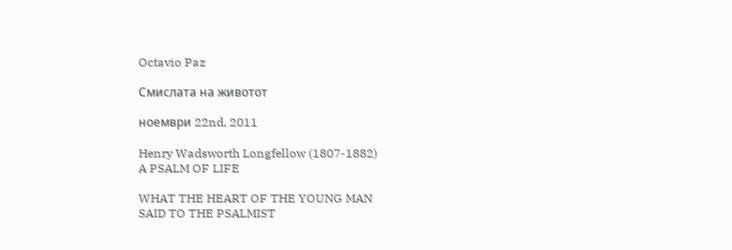Octavio Paz

Смислата на животот

ноември 22nd, 2011

Henry Wadsworth Longfellow (1807-1882)
A PSALM OF LIFE

WHAT THE HEART OF THE YOUNG MAN
SAID TO THE PSALMIST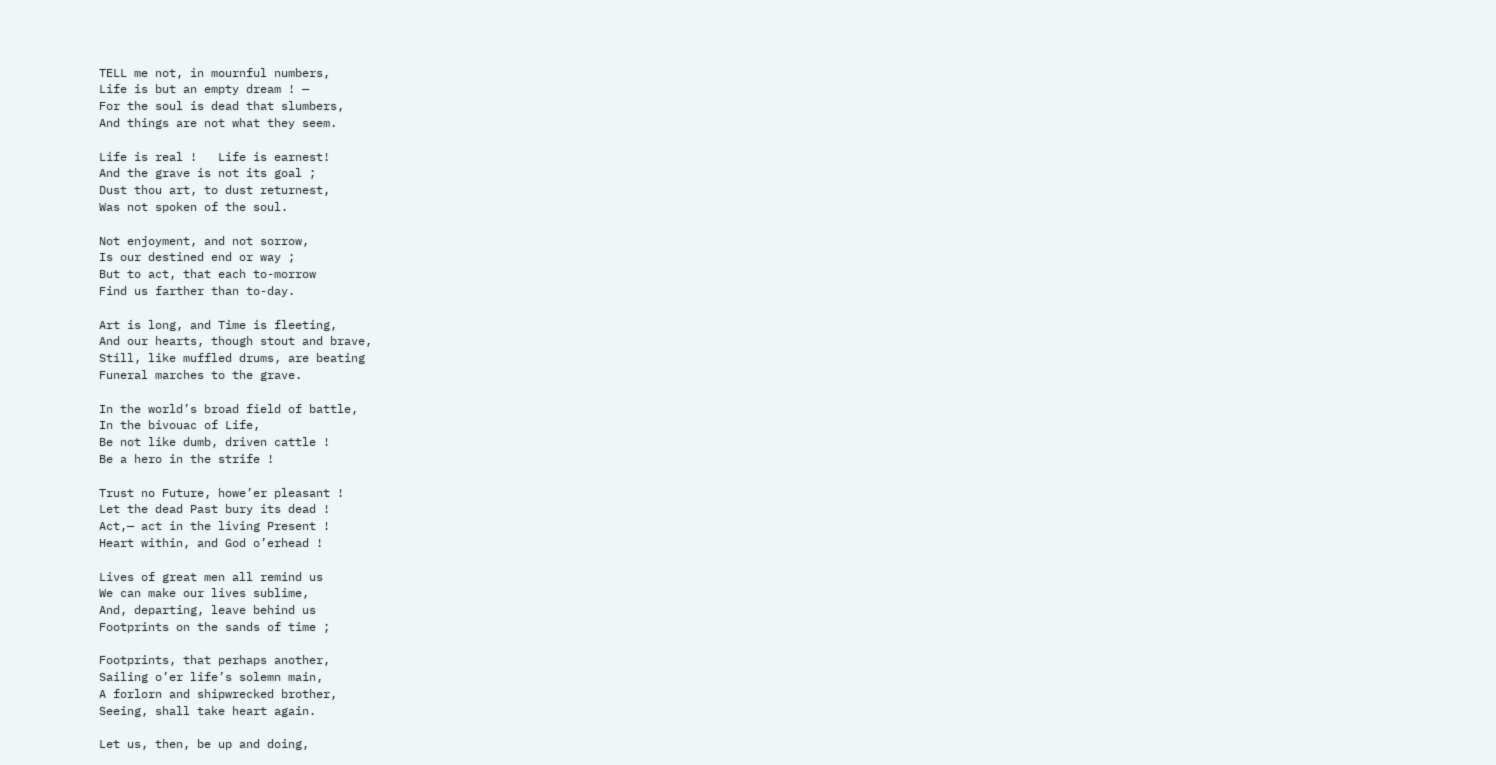TELL me not, in mournful numbers,
Life is but an empty dream ! —
For the soul is dead that slumbers,
And things are not what they seem.

Life is real !   Life is earnest!
And the grave is not its goal ;
Dust thou art, to dust returnest,
Was not spoken of the soul.

Not enjoyment, and not sorrow,
Is our destined end or way ;
But to act, that each to-morrow
Find us farther than to-day.

Art is long, and Time is fleeting,
And our hearts, though stout and brave,
Still, like muffled drums, are beating
Funeral marches to the grave.

In the world’s broad field of battle,
In the bivouac of Life,
Be not like dumb, driven cattle !
Be a hero in the strife !

Trust no Future, howe’er pleasant !
Let the dead Past bury its dead !
Act,— act in the living Present !
Heart within, and God o’erhead !

Lives of great men all remind us
We can make our lives sublime,
And, departing, leave behind us
Footprints on the sands of time ;

Footprints, that perhaps another,
Sailing o’er life’s solemn main,
A forlorn and shipwrecked brother,
Seeing, shall take heart again.

Let us, then, be up and doing,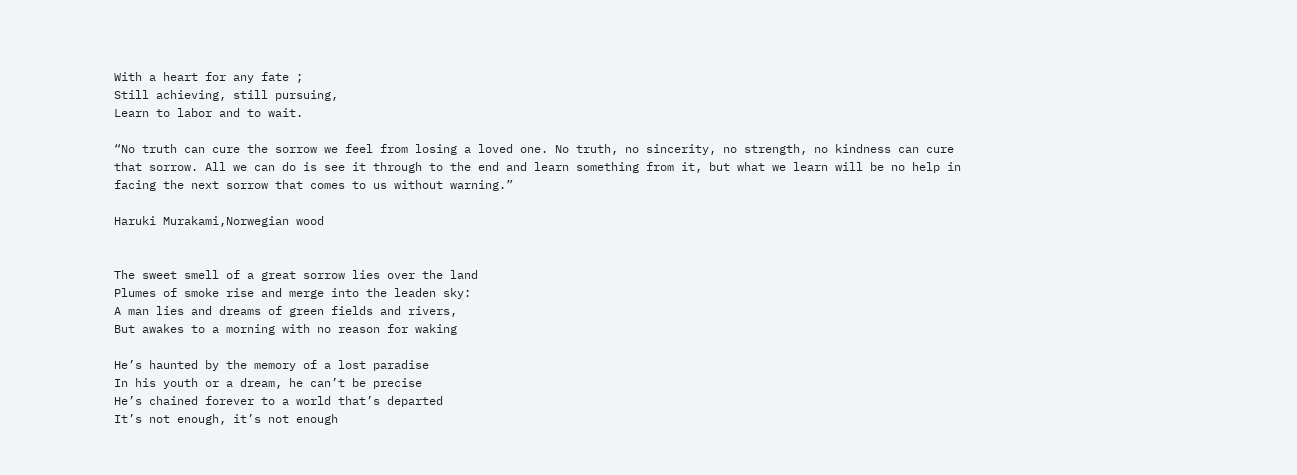With a heart for any fate ;
Still achieving, still pursuing,
Learn to labor and to wait.

“No truth can cure the sorrow we feel from losing a loved one. No truth, no sincerity, no strength, no kindness can cure that sorrow. All we can do is see it through to the end and learn something from it, but what we learn will be no help in facing the next sorrow that comes to us without warning.”

Haruki Murakami,Norwegian wood


The sweet smell of a great sorrow lies over the land
Plumes of smoke rise and merge into the leaden sky:
A man lies and dreams of green fields and rivers,
But awakes to a morning with no reason for waking

He’s haunted by the memory of a lost paradise
In his youth or a dream, he can’t be precise
He’s chained forever to a world that’s departed
It’s not enough, it’s not enough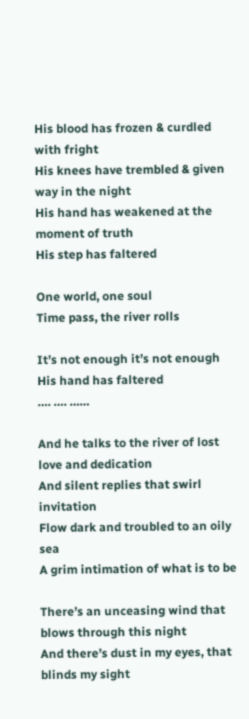His blood has frozen & curdled with fright
His knees have trembled & given way in the night
His hand has weakened at the moment of truth
His step has faltered

One world, one soul
Time pass, the river rolls

It’s not enough it’s not enough
His hand has faltered
…. …. ……

And he talks to the river of lost love and dedication
And silent replies that swirl invitation
Flow dark and troubled to an oily sea
A grim intimation of what is to be

There’s an unceasing wind that blows through this night
And there’s dust in my eyes, that blinds my sight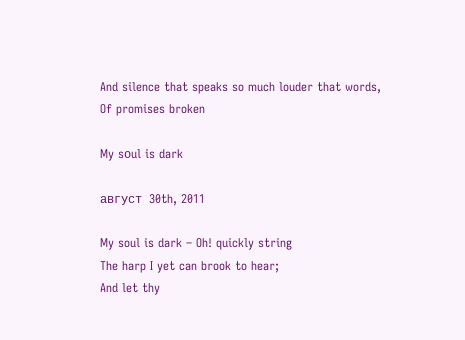And silence that speaks so much louder that words,
Of promises broken

My sоul is dark

август 30th, 2011

My soul is dark – Oh! quickly string
The harp I yet can brook to hear;
And let thy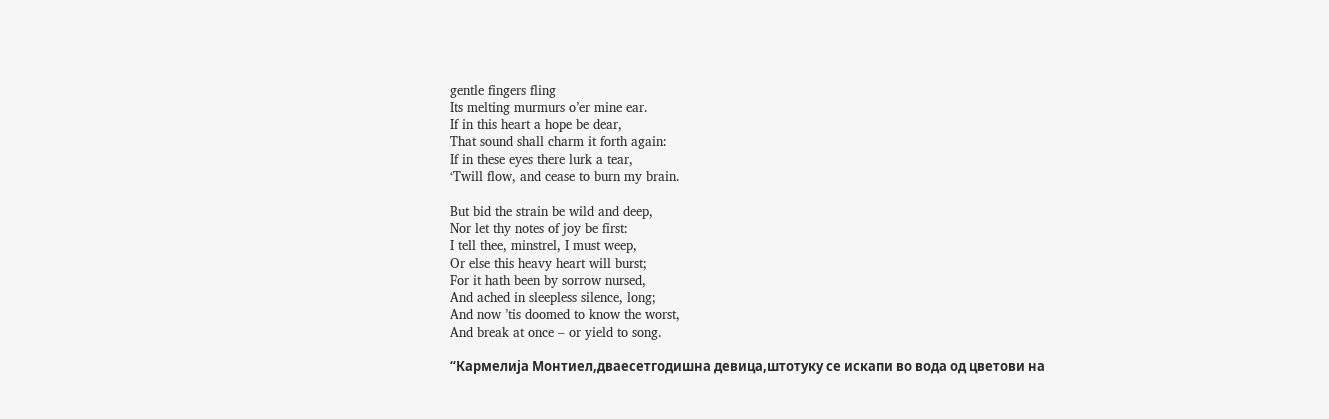gentle fingers fling
Its melting murmurs o’er mine ear.
If in this heart a hope be dear,
That sound shall charm it forth again:
If in these eyes there lurk a tear,
‘Twill flow, and cease to burn my brain.

But bid the strain be wild and deep,
Nor let thy notes of joy be first:
I tell thee, minstrel, I must weep,
Or else this heavy heart will burst;
For it hath been by sorrow nursed,
And ached in sleepless silence, long;
And now ’tis doomed to know the worst,
And break at once – or yield to song.

“Кармелија Монтиел,дваесетгодишна девица,штотуку се искапи во вода од цветови на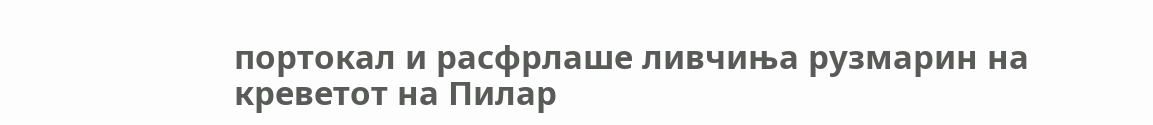портокал и расфрлаше ливчиња рузмарин на креветот на Пилар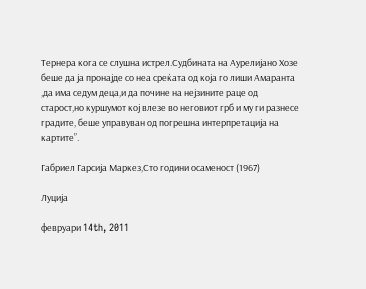Тернера кога се слушна истрел.Судбината на Аурелијано Хозе беше да ја пронајде со неа среќата од која го лиши Амаранта ,да има седум деца,и да почине на нејзините раце од старост,но куршумот кој влезе во неговиот грб и му ги разнесе градите, беше управуван од погрешна интерпретација на картите”.

Габриел Гарсија Маркез,Сто години осаменост (1967)

Луција

февруари 14th, 2011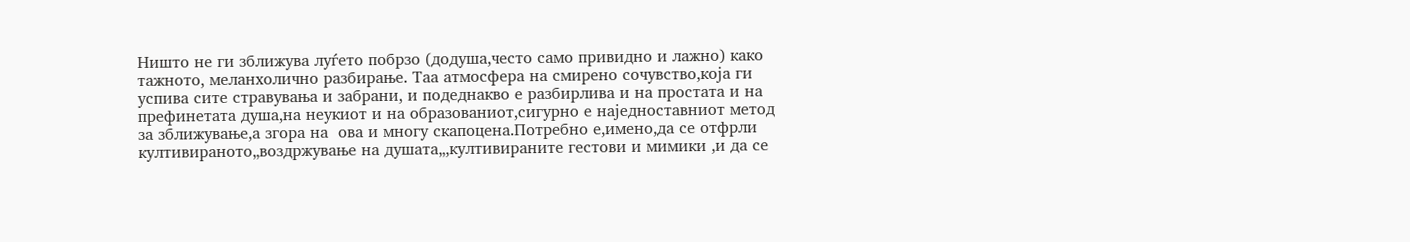Ништо не ги зближува луѓето побрзо (додуша,често само привидно и лажно) како тажното, меланхолично разбирање. Таа атмосфера на смирено сочувство,која ги успива сите стравувања и забрани, и подеднакво е разбирлива и на простата и на префинетата душа,на неукиот и на образованиот,сигурно е наједноставниот метод за зближување,а згора на  ова и многу скапоцена.Потребно е,имено,да се отфрли култивираното„воздржување на душата„,култивираните гестови и мимики ,и да се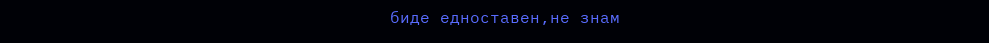биде едноставен,не знам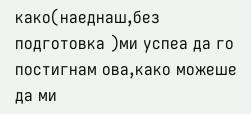како(наеднаш,без подготовка )ми успеа да го постигнам ова,како можеше да ми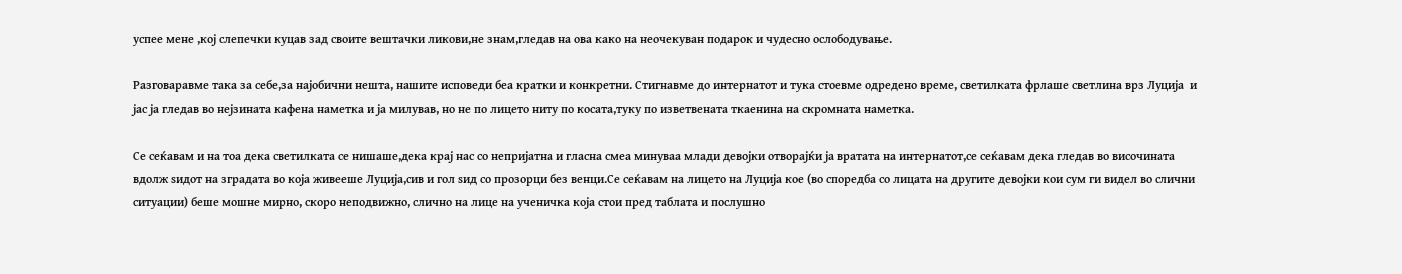успее мене ,кој слепечки куцав зад своите вештачки ликови,не знам,гледав на ова како на неочекуван подарок и чудесно ослободување.

Разговаравме така за себе,за најобични нешта, нашите исповеди беа кратки и конкретни. Стигнавме до интернатот и тука стоевме одредено време, светилката фрлаше светлина врз Луција  и јас ја гледав во нејзината кафена наметка и ја милував, но не по лицето ниту по косата,туку по изветвената ткаенина на скромната наметка.

Се сеќавам и на тоа дека светилката се нишаше,дека крај нас со непријатна и гласна смеа минуваа млади девојки отворајќи ја вратата на интернатот,се сеќавам дека гледав во височината вдолж ѕидот на зградата во која живееше Луција,сив и гол ѕид со прозорци без венци.Се сеќавам на лицето на Луција кое (во споредба со лицата на другите девојки кои сум ги видел во слични ситуации) беше мошне мирно, скоро неподвижно, слично на лице на ученичка која стои пред таблата и послушно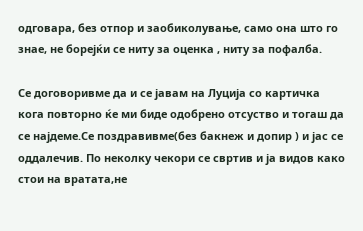одговара, без отпор и заобиколување, само она што го знае, не борејќи се ниту за оценка , ниту за пофалба.

Се договоривме да и се јавам на Луција со картичка кога повторно ќе ми биде одобрено отсуство и тогаш да се најдеме.Се поздравивме(без бакнеж и допир ) и јас се оддалечив. По неколку чекори се свртив и ја видов како стои на вратата,не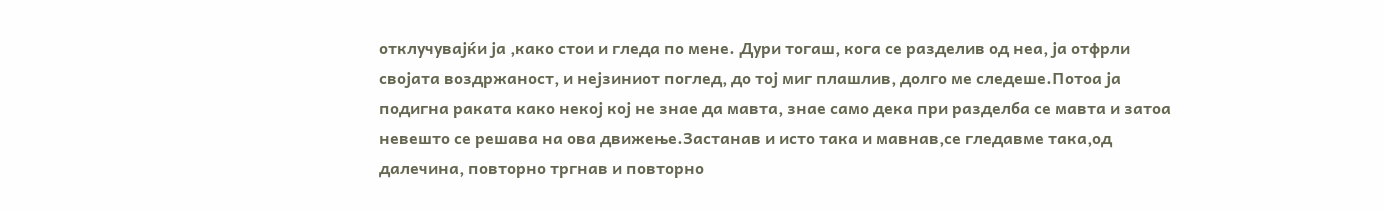отклучувајќи ја ,како стои и гледа по мене. Дури тогаш, кога се разделив од неа, ја отфрли својата воздржаност, и нејзиниот поглед, до тој миг плашлив, долго ме следеше.Потоа ја подигна раката како некој кој не знае да мавта, знае само дека при разделба се мавта и затоа  невешто се решава на ова движење.Застанав и исто така и мавнав,се гледавме така,од далечина, повторно тргнав и повторно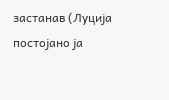застанав (Луција постојано ја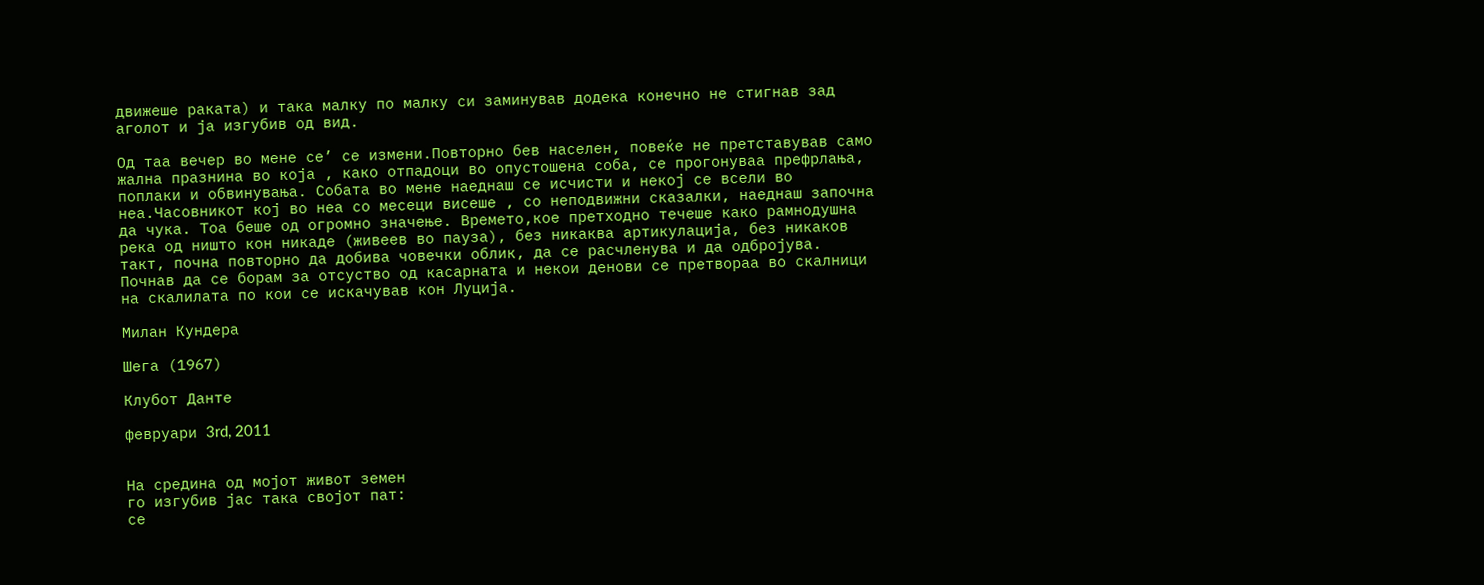движеше раката) и така малку по малку си заминував додека конечно не стигнав зад аголот и ја изгубив од вид.

Од таа вечер во мене се’ се измени.Повторно бев населен, повеќе не претставував само жална празнина во која , како отпадоци во опустошена соба, се прогонуваа префрлања, поплаки и обвинувања. Собата во мене наеднаш се исчисти и некој се всели во неа.Часовникот кој во неа со месеци висеше , со неподвижни сказалки, наеднаш започна да чука. Тоа беше од огромно значење. Времето,кое претходно течеше како рамнодушна река од ништо кон никаде (живеев во пауза), без никаква артикулација, без никаков такт, почна повторно да добива човечки облик, да се расчленува и да одбројува. Почнав да се борам за отсуство од касарната и некои денови се претвораа во скалници на скалилата по кои се искачував кон Луција.

Милан Кундера

Шега (1967)

Клубот Данте

февруари 3rd, 2011


На средина од мојот живот земен
го изгубив јас така својот пат:
се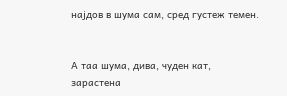најдов в шума сам, сред густеж темен.


А таа шума, дива, чуден кат,
зарастена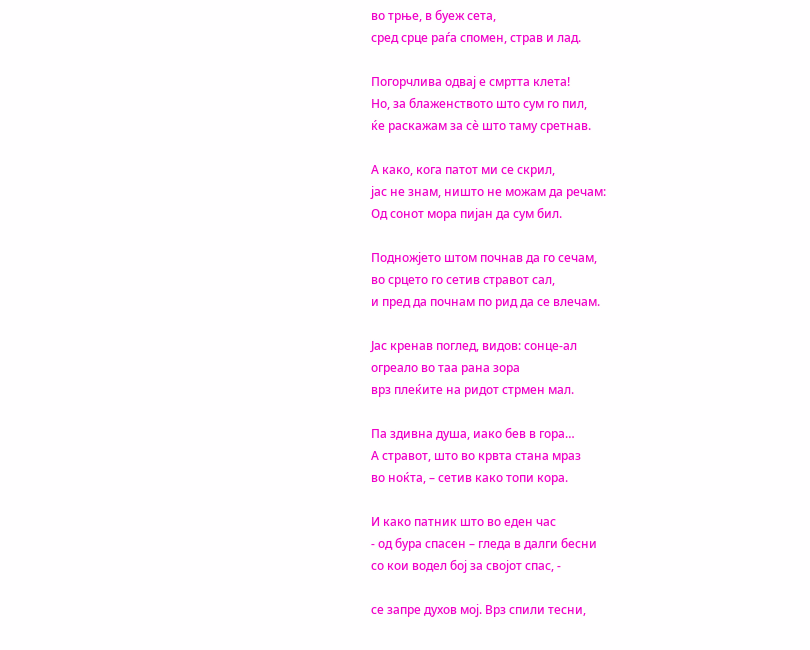во трње, в буеж сета,
сред срце раѓа спомен, страв и лад.

Погорчлива одвај е смртта клета!
Но, за блаженството што сум го пил,
ќе раскажам за сè што таму сретнав.

А како, кога патот ми се скрил,
јас не знам, ништо не можам да речам:
Од сонот мора пијан да сум бил.

Подножјето штом почнав да го сечам,
во срцето го сетив стравот сал,
и пред да почнам по рид да се влечам.

Јас кренав поглед, видов: сонце-ал
огреало во таа рана зора
врз плеќите на ридот стрмен мал.

Па здивна душа, иако бев в гора…
А стравот, што во крвта стана мраз
во ноќта, – сетив како топи кора.

И како патник што во еден час
- од бура спасен – гледа в далги бесни
со кои водел бој за својот спас, -

се запре духов мој. Врз спили тесни,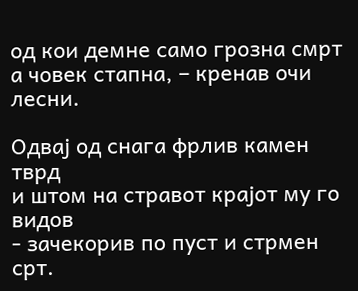од кои демне само грозна смрт
а човек стапна, – кренав очи лесни.

Одвај од снага фрлив камен тврд
и штом на стравот крајот му го видов
- зачекорив по пуст и стрмен срт.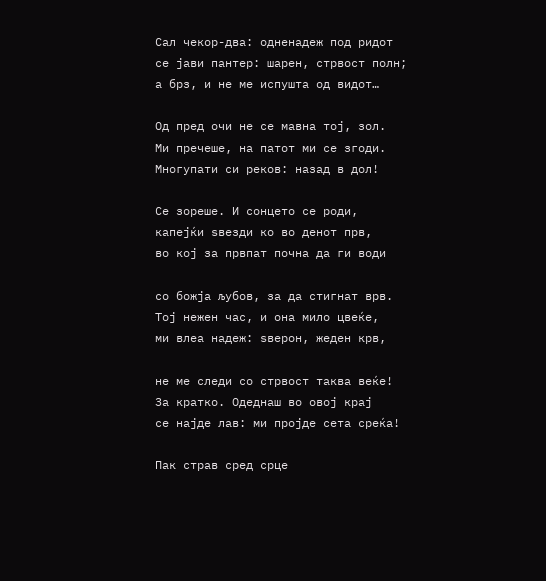Сал чекор-два: одненадеж под ридот
се јави пантер: шарен, стрвост полн;
а брз, и не ме испушта од видот…

Од пред очи не се мавна тој, зол.
Ми пречеше, на патот ми се згоди.
Многупати си реков: назад в дол!

Се зореше. И сонцето се роди,
капејќи ѕвезди ко во денот прв,
во кој за првпат почна да ги води

со божја љубов, за да стигнат врв.
Тој нежен час, и она мило цвеќе,
ми влеа надеж: ѕверон, жеден крв,

не ме следи со стрвост таква веќе!
За кратко. Одеднаш во овој крај
се најде лав: ми пројде сета среќа!

Пак страв сред срце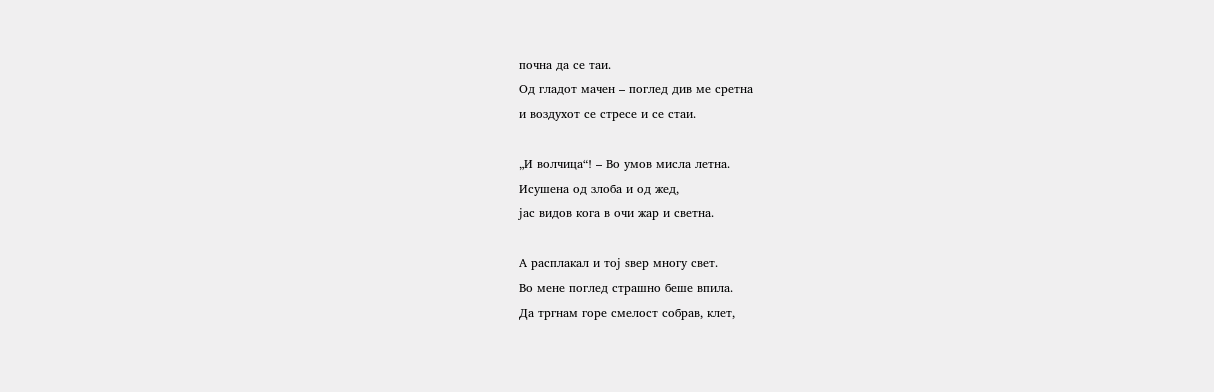почна да се таи.
Од гладот мачен – поглед див ме сретна
и воздухот се стресе и се стаи.

„И волчица“! – Во умов мисла летна.
Исушена од злоба и од жед,
јас видов кога в очи жар и светна.

А расплакал и тој ѕвер многу свет.
Во мене поглед страшно беше впила.
Да тргнам горе смелост собрав, клет,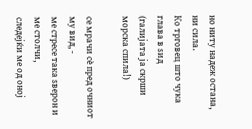но ниту надеж остана, ни сила.
Ко трговец што чука глава в ѕид
(галијата ја скрши морска спила!)

се мрачи сè пред очниот му вид, -
ме стресе така ѕверон и ме столчи,
следејќи ме од оној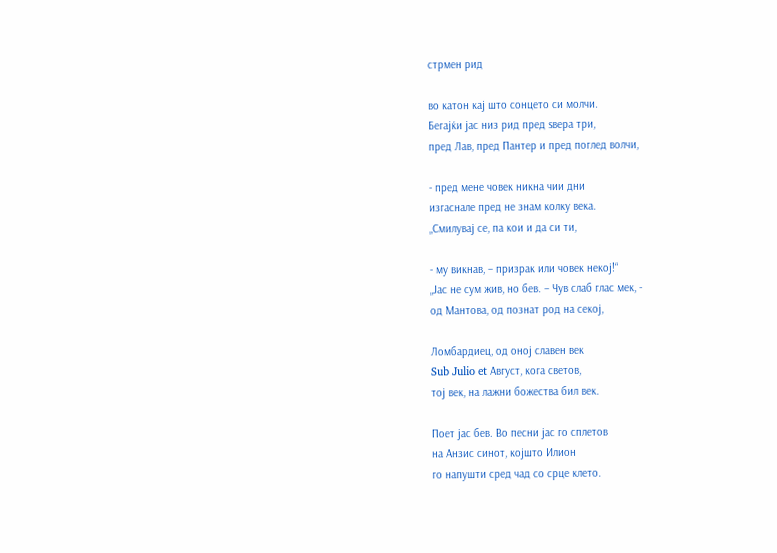стрмен рид

во катон кај што сонцето си молчи.
Бегајќи јас низ рид пред ѕвера три,
пред Лав, пред Пантер и пред поглед волчи,

- пред мене човек никна чии дни
изгаснале пред не знам колку века.
„Смилувај се, па кои и да си ти,

- му викнав, – призрак или човек некој!“
„Јас не сум жив, но бев. – Чув слаб глас мек, -
од Мантова, од познат род на секој,

Ломбардиец, од оној славен век
Sub Julio et Август, кога светов,
тој век, на лажни божества бил век.

Поет јас бев. Во песни јас го сплетов
на Анзис синот, којшто Илион
го напушти сред чад со срце клето.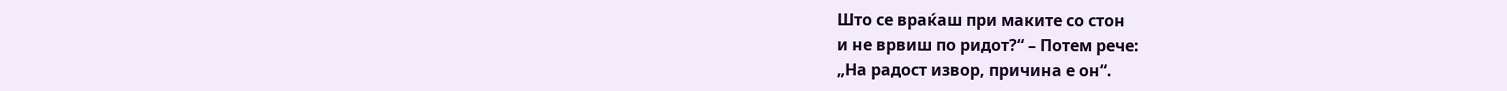Што се враќаш при маките со стон
и не врвиш по ридот?“ – Потем рече:
„На радост извор, причина е он“.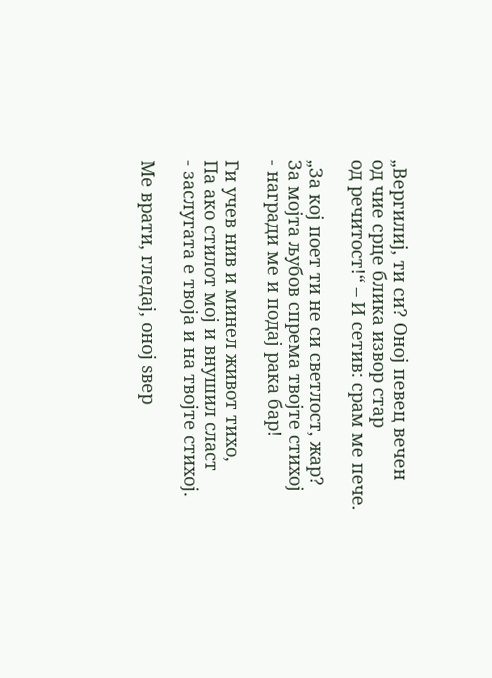„Вергилиј, ти си? Оној певец вечен
од чие срце блика извор стар
од речитост!“ – И сетив: срам ме пече.

„За кој поет ти не си светлост, жар?
За мојта љубов спрема твојте стихој
- награди ме и подај рака бар!

Ги учев нив и минел живот тихо,
Па ако стилот мој и внушил сласт
- заслугата е твоја и на твојте стихој.

Ме врати, гледај, оној ѕвер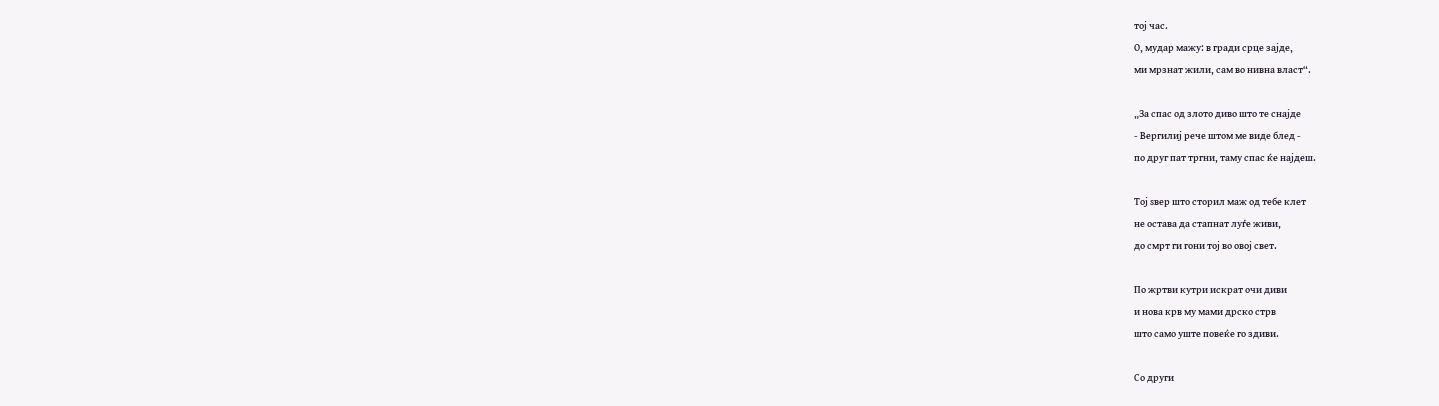тој час.
О, мудар мажу: в гради срце зајде,
ми мрзнат жили, сам во нивна власт“.

„За спас од злото диво што те снајде
- Вергилиј рече штом ме виде блед -
по друг пат тргни, таму спас ќе најдеш.

Тој ѕвер што сторил маж од тебе клет
не остава да стапнат луѓе живи,
до смрт ги гони тој во овој свет.

По жртви кутри искрат очи диви
и нова крв му мами дрско стрв
што само уште повеќе го здиви.

Со други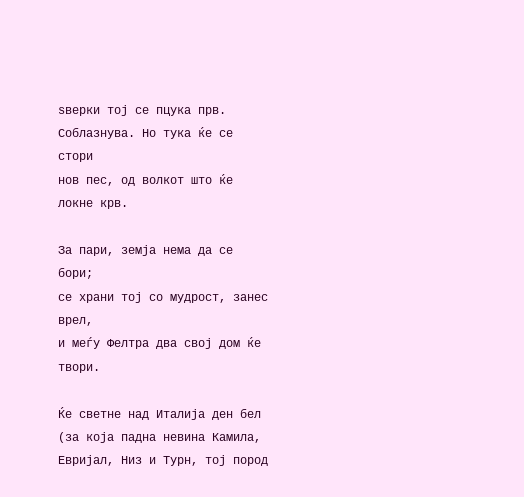ѕверки тој се пцука прв.
Соблазнува. Но тука ќе се стори
нов пес, од волкот што ќе локне крв.

За пари, земја нема да се бори;
се храни тој со мудрост, занес врел,
и меѓу Фелтра два свој дом ќе твори.

Ќе светне над Италија ден бел
(за која падна невина Камила,
Евријал, Низ и Турн, тој пород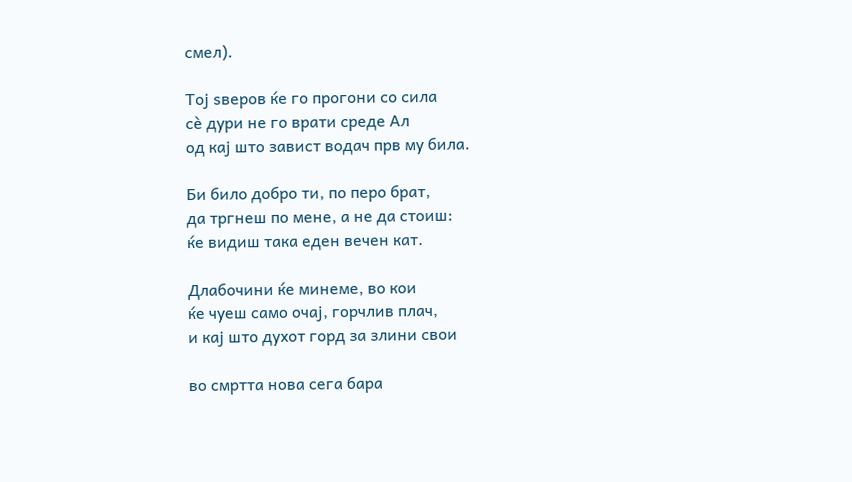смел).

Тој ѕверов ќе го прогони со сила
сè дури не го врати среде Ал
од кај што завист водач прв му била.

Би било добро ти, по перо брат,
да тргнеш по мене, а не да стоиш:
ќе видиш така еден вечен кат.

Длабочини ќе минеме, во кои
ќе чуеш само очај, горчлив плач,
и кај што духот горд за злини свои

во смртта нова сега бара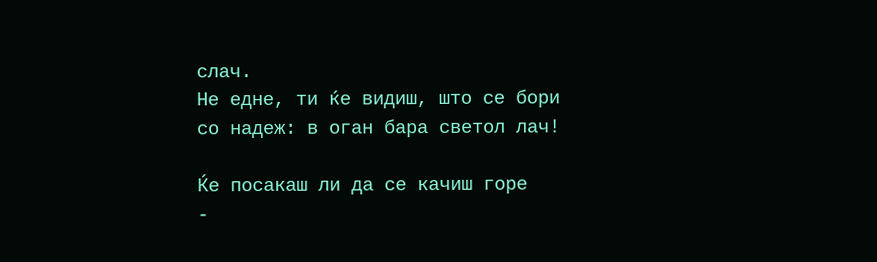слач.
Не едне, ти ќе видиш, што се бори
со надеж: в оган бара светол лач!

Ќе посакаш ли да се качиш горе
-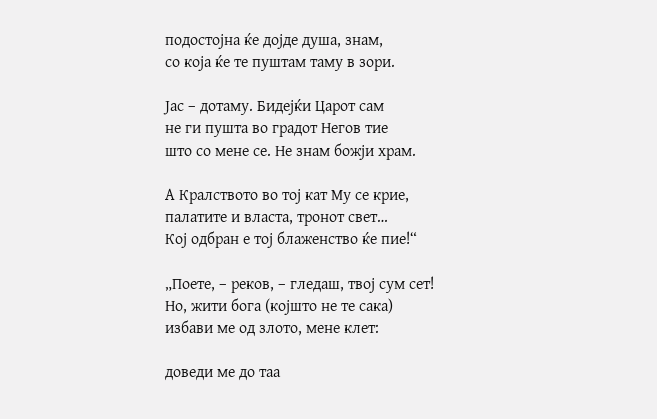подостојна ќе дојде душа, знам,
со која ќе те пуштам таму в зори.

Јас – дотаму. Бидејќи Царот сам
не ги пушта во градот Негов тие
што со мене се. Не знам божји храм.

А Кралството во тој кат Му се крие,
палатите и власта, тронот свет…
Кој одбран е тој блаженство ќе пие!“

„Поете, – реков, – гледаш, твој сум сет!
Но, жити бога (којшто не те сака)
избави ме од злото, мене клет:

доведи ме до таа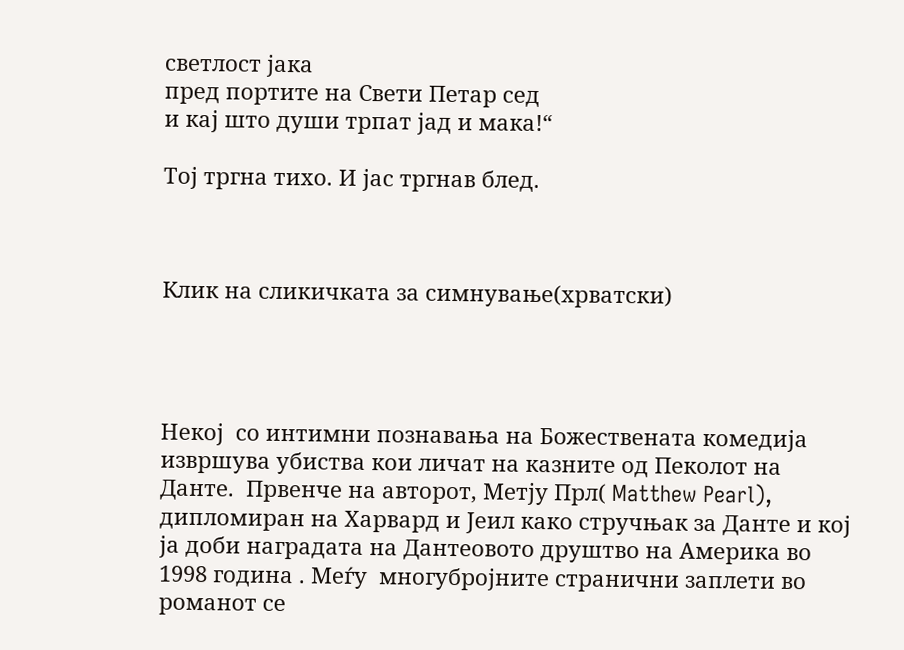светлост јака
пред портите на Свети Петар сед
и кај што души трпат јад и мака!“

Тој тргна тихо. И јас тргнав блед.



Клик на сликичката за симнување(хрватски)




Некој  со интимни познавања на Божествената комедија извршува убиства кои личат на казните од Пеколот на  Данте.  Првенче на авторот, Метју Прл( Matthew Pearl), дипломиран на Харвард и Јеил како стручњак за Данте и кој ја доби наградата на Дантеовото друштво на Америка во 1998 година . Меѓу  многубројните странични заплети во романот се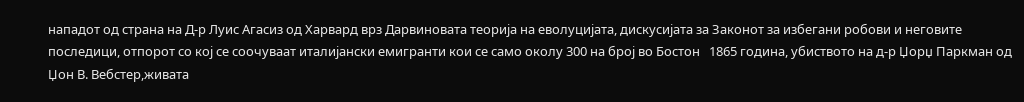нападот од страна на Д-р Луис Агасиз од Харвард врз Дарвиновата теорија на еволуцијата, дискусијата за Законот за избегани робови и неговите последици, отпорот со кој се соочуваат италијански емигранти кои се само околу 300 на број во Бостон   1865 година, убиството на д-р Џорџ Паркман од Џон В. Вебстер,живата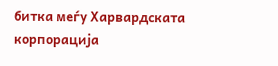битка меѓу Харвардската  корпорација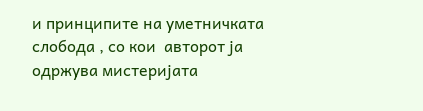и принципите на уметничката слобода , со кои  авторот ја одржува мистеријата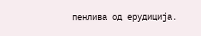пенлива од ерудиција.